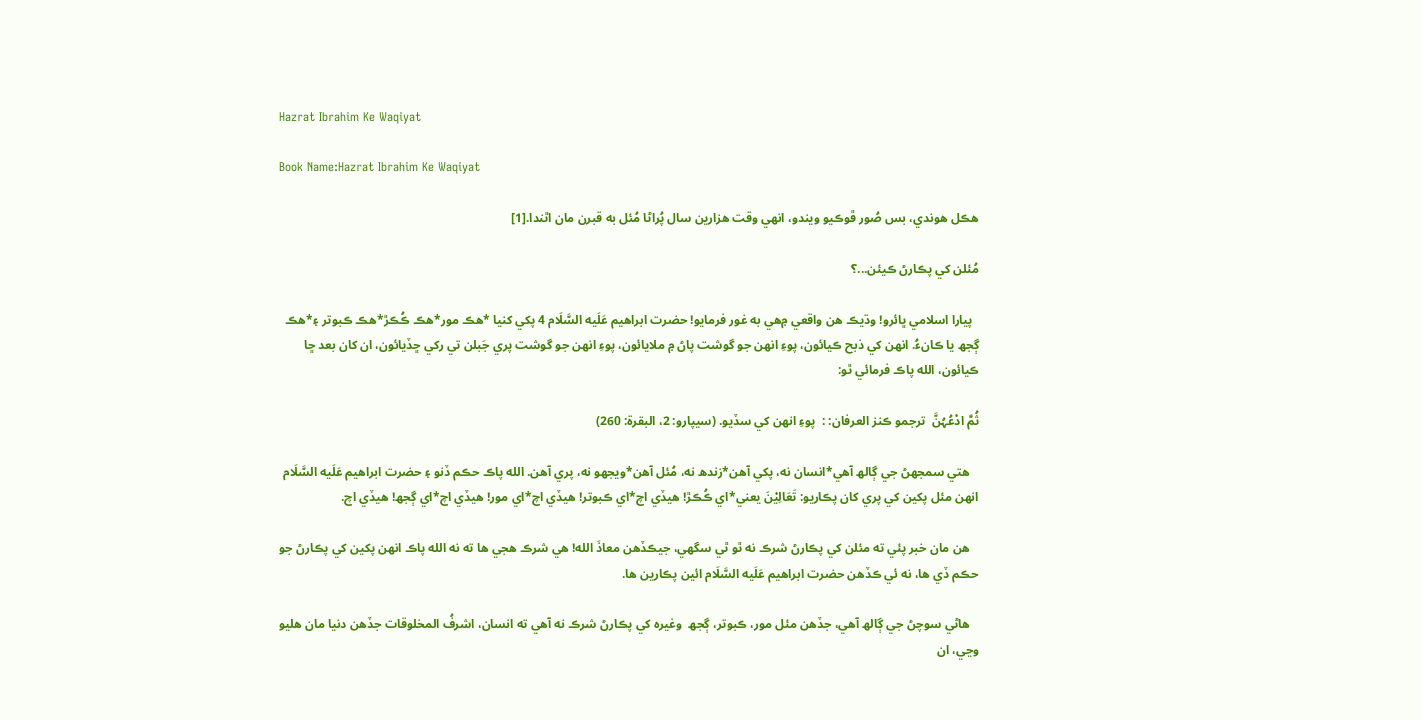Hazrat Ibrahim Ke Waqiyat

Book Name:Hazrat Ibrahim Ke Waqiyat

هڪل هوندي، بس صُور ڦوڪيو ويندو، انهي وقت هزارين سال پُراڻا مُئل به قبرن مان اٿندا.[1]

مُئلن کي پڪارڻ ڪيئن...؟

  پيارا اسلامي ڀائرو! وڌيڪ هن واقعي ۾هي به غور فرمايو! حضرت ابراهيم عَلَيه السَّلَام 4 پکي کنيا *هڪ مور*هڪ ڪُڪڙ*هڪ ڪبوتر ۽*هڪ ڳجھ يا ڪانءُ. انهن کي ذبح ڪيائون، پوءِ انهن جو گوشت پاڻ ۾ ملايائون، پوءِ انهن جو گوشت پري جَبلن تي رکي ڇڏيائون، ان کان بعد ڇا ڪيائون، الله پاڪ فرمائي ٿو:

ثُمَّ ادْعُہُنَّ  ترجمو ڪنز العرفان: :  پوءِ انهن کي سڏيو. (سيپارو: 2، البقرة: 260)

   هتي سمجهڻ جي ڳالھ آهي*انسان نه، پکي آهن*زندھ نه، مُئل آهن*ويجهو نه، پري آهن. الله پاڪ حڪم ڏنو ۽ حضرت ابراهيم عَلَيه السَّلَام انهن مئل پکين کي پري کان پڪاريو: تَعَالِیْنَ يعني*اي ڪُڪڙ! هيڏي اچ*اي ڪبوتر! هيڏي اچ*اي مور! هيڏي اچ*اي ڳجھ! هيڏي اچ.

   هن مان خبر پئي ته مئلن کي پڪارڻ شرڪ نه ٿو ٿي سگهي، جيڪڏهن معاذَ الله! هي شرڪ هجي ها ته نه الله پاڪ انهن پکين کي پڪارڻ جو حڪم ڏي ها، نه ئي ڪڏهن حضرت ابراهيم عَلَيه السَّلَام ائين پڪارين ها.

   هاڻي سوچڻ جي ڳالھ آهي، جڏهن مئل مور، ڪبوتر، ڳجھ  وغيره کي پڪارڻ شرڪ نه آهي ته انسان، اشرفُ المخلوقات جڏهن دنيا مان هليو وڃي، ان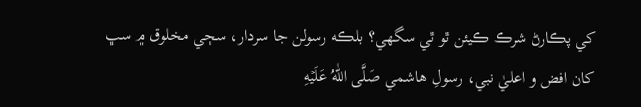کي پڪارڻ شرڪ ڪيئن ٿو ٿي سگهي؟ بلڪه رسولن جا سردار، سڄي مخلوق ۾ سڀ کان افض و اعليٰ نبي، رسولِ هاشمي صَلَّى اللّٰهُ عَلَيۡهِ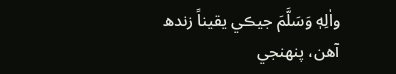واٰلِهٖ وَسَلَّمَ جيڪي يقيناً زندھ آهن، پنهنجي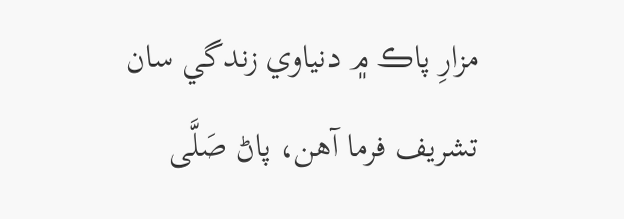مزارِ پاڪ ۾ دنياوي زندگي سان تشريف فرما آهن، پاڻ صَلَّى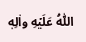اللّٰهُ عَلَيۡهِ واٰلِهٖ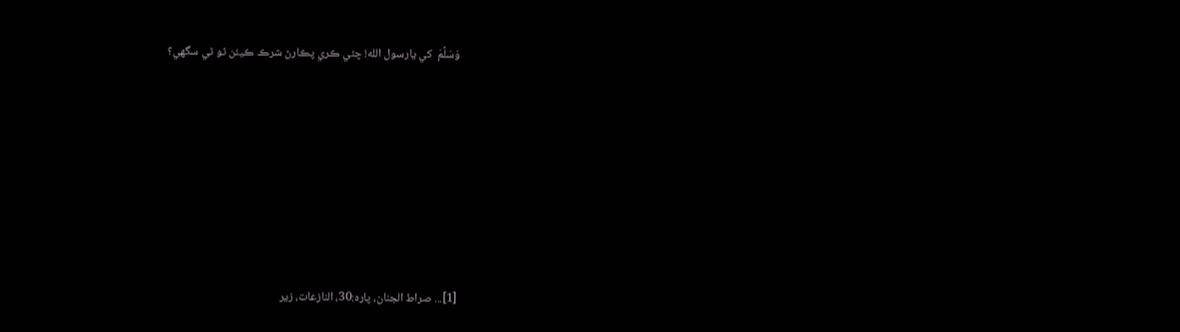وَسَلَّمَ  کي يارسول الله! چئي ڪري پڪارڻ شرڪ ڪيئن ٿو ٿي سگهي؟








[1]... صراط الجنان، پارہ:30، النازعات، زیر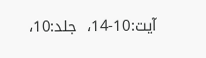آیت:10-14،  جلد:10،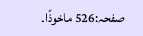صفحہ:526 ماخوذًا۔